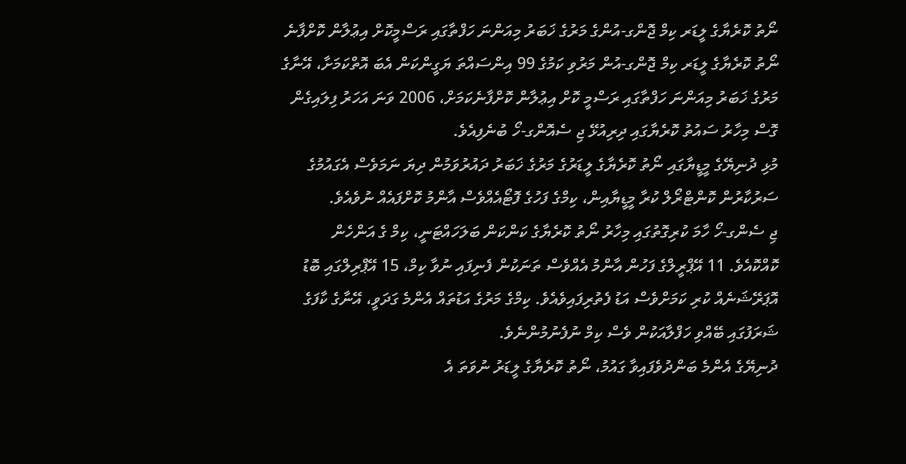ނޯތު ކޮރެޔާގެ ލީޑަރ ކިމް ޖޮންގ-އުންގެ މަރުގެ ޚަބަރު މިއަންނަ ހަފްތާގައި ރަސްމީކޮށް އިޢުލާން ކޮށްފާނެ
ނޯތު ކޮރެޔާގެ ލީޑަރ ކިމް ޖޮންގ-އުން މަރުވި ކަމުގެ 99 އިންސައްތަ ޔަގީންކަން އެބަ އޮތްކަމަށާ، އޭނާގެ މަރުގެ ޚަބަރު މިއަންނަ ހަފްތާގައި ރަސްމީ ކޮށް އިޢުލާން ކޮށްފާނެކަމަށް، 2006 ވަނަ އަހަރު ފިލައިގެން ގޮސް މިހާރު ސައުތު ކޮރެޔާގައި ދިރިއުޅޭ ޖި ސެއޮންގ-ހޯ ބުނެފިއެވެ.
މުޅި ދުނިޔޭގެ މީޑީޔާގައި ނޯތު ކޮރެޔާގެ ލީޑަރުގެ މަރުގެ ޚަބަރު ދައުރުވަމުން ދިޔަ ނަމަވެސް އެގައުމުގެ ސަރުކާރުން ކޮންޓްރޯލް ކުރާ މީޑީޔާއިން، ކިމްގެ ފަހުގެ ފޮޓޯއެއްވެސް އާންމު ކޮށްފައެއް ނުވެއެވެ.
ޖި ސެންގ-ހޯ ހާމަ ކުރިގޮތުގައި މިހާރު ނޯތު ކޮރެޔާގެ ކަންކަން ބަލަހައްޓަނީ، ކިމް ގެ އަންހެން ކޮއްކޮއެވެ. 11 އޭޕްރީލްގެ ފަހުން އާންމު އެއްވެސް ތަނަކުން ފެނިފައި ނުވާ ކިމް، 15 އޭޕްރިލްގައި ބޮޑު އޮޕަރޭޝަނެއް ކުރި ކަމަށްވެސް އަޑު ފެތުރިފައިވެއެވެ. ކިމްގެ މަރުގެ އަޑުތައް އެންމެ ގަދަވީ، އޭނާގެ ކާފަގެ ޝަރަފުގައި ބޭއްވި ހަފްލާއަކުން ވެސް ކިމް ނުފެނުމުންނެވެ.
ދުނިޔޭގެ އެންމެ ބަންދުވެފައިވާ ގައުމު، ނޯތު ކޮރެޔާގެ ލީޑަރު ނުވަތަ އެ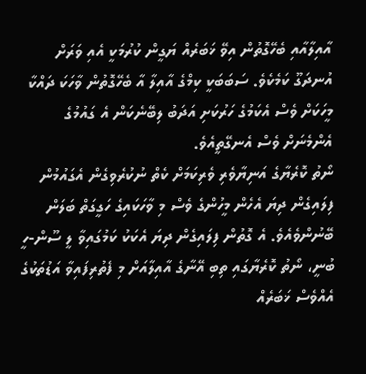އާއިލާއާއި ބެހޭގޮތުން އިވޭ ޚަބަރެއް ޔަގީން ކުރުމަކީ އެއި ވަރަށް އުނދަގޫ ކަމެކެވެ. ސަބަބަކީ ކިމްގެ އާއިލާ އާ ބެހޭގޮތުން ވާހަކަ ދައްކާ މީހަކަށް ވެސް އެކަމުގެ ހަރުކަށި އަދަބު ލިބޭނެކަން އެ ގައުމުގެ އެންމެނަށް ވެސް އެނގޭތީއެވެ.
ނޯތު ކޮރެޔާގެ އަނިޔާވެރި ވެރިކަމަށް ކެތް ނުކުރެވިގެން އެގައުމުން ފިލައިގެން ދިޔަ އެހެން މީހުންގެ ވެސް މި ވާހަކައިގެ ހަގީގަތް ބަލަން ބޭނުންވެއެވެ. އެ ގޮތުން ފިލައިގެން ދިޔަ އެކަކު ކަމުގައިވާ ލީ ސޫން-ހީ ބުނީ، ނޯތު ކޮރެޔާގައި ތިބި އޭނާގެ އާއިލާއަށް މި ފެތުރިފައިވާ އަޑުތަކުގެ އެއްވެސް ޚަބަރެއް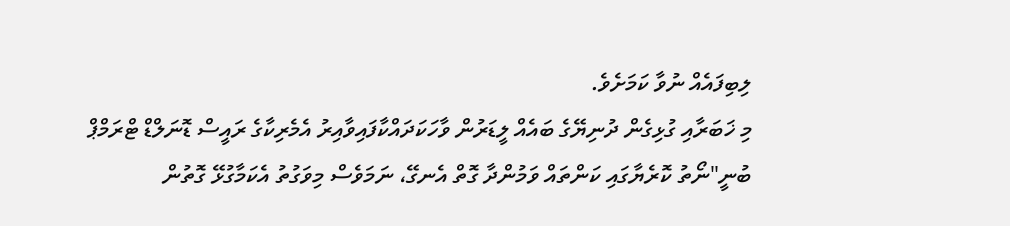ލިބިފައެއް ނުވާ ކަމަށެވެ.
މި ޚަބަރާއި ގުޅިގެން ދުނިޔޭގެ ބައެއް ލީޑަރުން ވާހަކަދައްކާފައިވާއިރު އެމެރިކާގެ ރައީސް ޑޮނަލްޑް ޓްރަމްޕް ބުނީ"ނޯތު ކޮރެޔާގައި ކަންތައް ވަމުންދާ ގޮތް އެނގޭ، ނަމަވެސް މިވަގުތު އެކަމާގުޅޭ ގޮތުން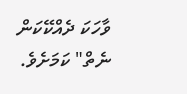ވާހަކަ ދެއްކޭކަން ނެތް" ކަމަށެވެ.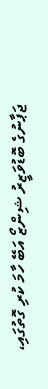ޖަޕާނުގެ ބޮޑުވަޒީރު ޝިންޒޯ އަބޭ ހާމަ ކުރި ގޮތުގައި،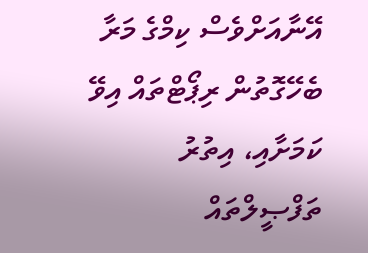އޭނާއަށްވެސް ކިމްގެ މަރާ ބެހޭގޮތުން ރިޕޯޓްތައް އިވޭ ކަމަށާއި، އިތުރު ތަފްޞީލްތައް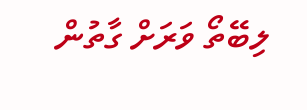ލިބޭތޯ ވަރަށް ގާތުން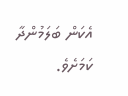އެކަން ބަލަމުންދާ ކަމަށެވެ.